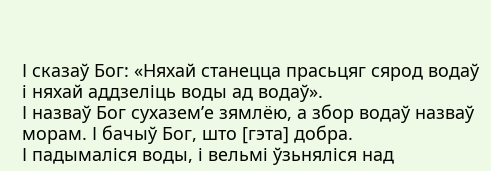І сказаў Бог: «Няхай станецца прасьцяг сярод водаў і няхай аддзеліць воды ад водаў».
І назваў Бог сухазем’е зямлёю, а збор водаў назваў морам. І бачыў Бог, што [гэта] добра.
І падымаліся воды, і вельмі ўзьняліся над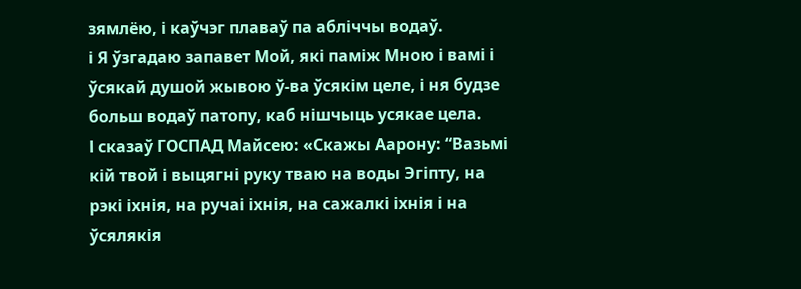зямлёю, і каўчэг плаваў па абліччы водаў.
і Я ўзгадаю запавет Мой, які паміж Мною і вамі і ўсякай душой жывою ў-ва ўсякім целе, і ня будзе больш водаў патопу, каб нішчыць усякае цела.
І сказаў ГОСПАД Майсею: «Скажы Аарону: “Вазьмі кій твой і выцягні руку тваю на воды Эгіпту, на рэкі іхнія, на ручаі іхнія, на сажалкі іхнія і на ўсялякія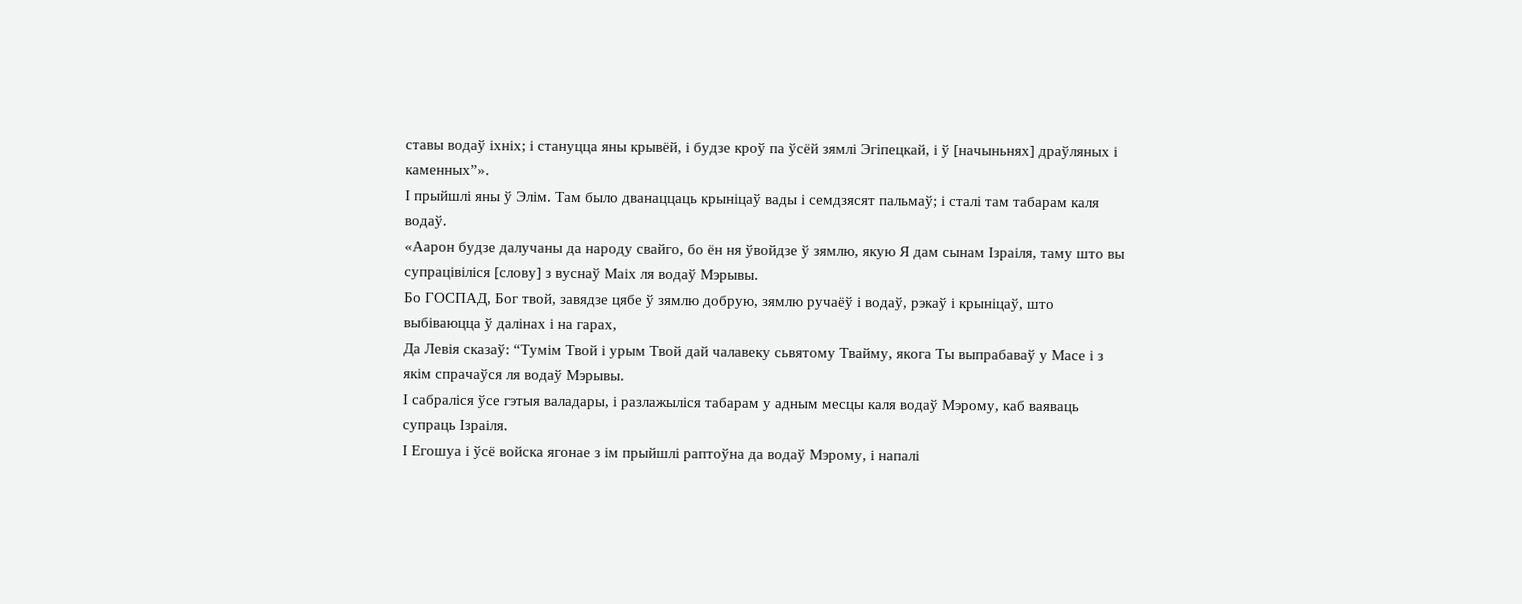ставы водаў іхніх; і стануцца яны крывёй, і будзе кроў па ўсёй зямлі Эгіпецкай, і ў [начыньнях] драўляных і каменных”».
І прыйшлі яны ў Элім. Там было дванаццаць крыніцаў вады і семдзясят пальмаў; і сталі там табарам каля водаў.
«Аарон будзе далучаны да народу свайго, бо ён ня ўвойдзе ў зямлю, якую Я дам сынам Ізраіля, таму што вы супрацівіліся [слову] з вуснаў Маіх ля водаў Мэрывы.
Бо ГОСПАД, Бог твой, завядзе цябе ў зямлю добрую, зямлю ручаёў і водаў, рэкаў і крыніцаў, што выбіваюцца ў далінах і на гарах,
Да Левія сказаў: “Тумім Твой і урым Твой дай чалавеку сьвятому Твайму, якога Ты выпрабаваў у Масе і з якім спрачаўся ля водаў Мэрывы.
І сабраліся ўсе гэтыя валадары, і разлажыліся табарам у адным месцы каля водаў Мэрому, каб ваяваць супраць Ізраіля.
І Егошуа і ўсё войска ягонае з ім прыйшлі раптоўна да водаў Мэрому, і напалі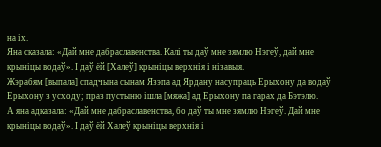на іх.
Яна сказала: «Дай мне дабраславенства. Калі ты даў мне зямлю Нэгеў, дай мне крыніцы водаў». І даў ёй [Халеў] крыніцы верхнія і нізавыя.
Жэрабям [выпала] спадчына сынам Язэпа ад Ярдану насупраць Ерыхону да водаў Ерыхону з усходу; праз пустыню ішла [мяжа] ад Ерыхону па гарах да Бэтэлю.
А яна адказала: «Дай мне дабраславенства, бо даў ты мне зямлю Нэгеў. Дай мне крыніцы водаў». І даў ёй Халеў крыніцы верхнія і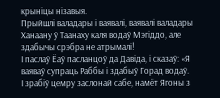крыніцы нізавыя.
Прыйшлі валадары і ваявалі, ваявалі валадары Ханаану ў Таанаху каля водаў Мэгіддо, але здабычы срэбра не атрымалі!
І паслаў Ёаў пасланцоў да Давіда, і сказаў: «Я ваяваў супраць Раббы і здабыў Горад водаў.
І зрабіў цемру заслонай сабе, намёт Ягоны з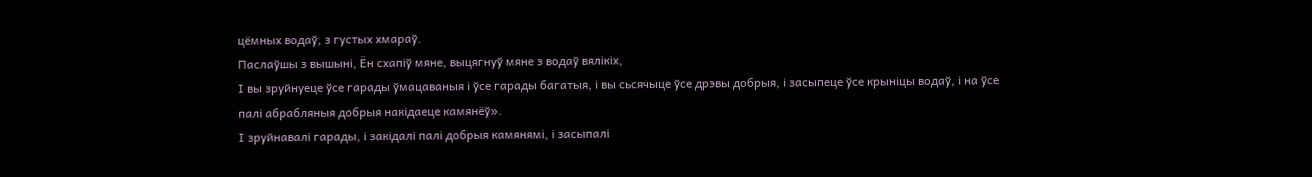цёмных водаў, з густых хмараў.
Паслаўшы з вышыні, Ён схапіў мяне, выцягнуў мяне з водаў вялікіх,
І вы зруйнуеце ўсе гарады ўмацаваныя і ўсе гарады багатыя, і вы сьсячыце ўсе дрэвы добрыя, і засыпеце ўсе крыніцы водаў, і на ўсе палі абрабляныя добрыя накідаеце камянёў».
І зруйнавалі гарады, і закідалі палі добрыя камянямі, і засыпалі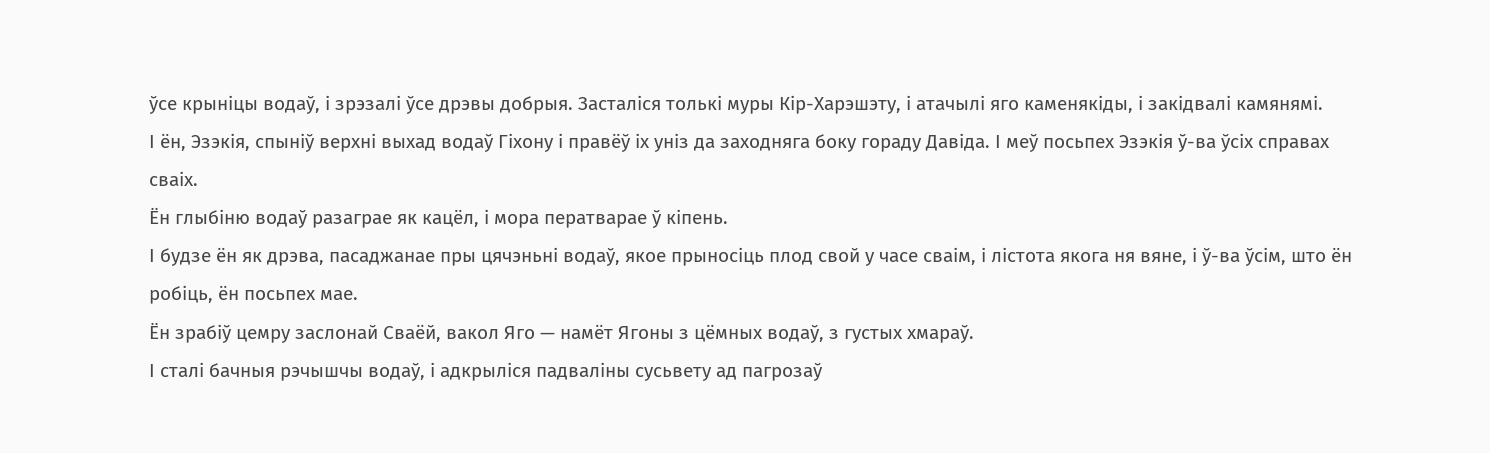ўсе крыніцы водаў, і зрэзалі ўсе дрэвы добрыя. Засталіся толькі муры Кір-Харэшэту, і атачылі яго каменякіды, і закідвалі камянямі.
І ён, Эзэкія, спыніў верхні выхад водаў Гіхону і правёў іх уніз да заходняга боку гораду Давіда. І меў посьпех Эзэкія ў-ва ўсіх справах сваіх.
Ён глыбіню водаў разаграе як кацёл, і мора ператварае ў кіпень.
І будзе ён як дрэва, пасаджанае пры цячэньні водаў, якое прыносіць плод свой у часе сваім, і лістота якога ня вяне, і ў-ва ўсім, што ён робіць, ён посьпех мае.
Ён зрабіў цемру заслонай Сваёй, вакол Яго — намёт Ягоны з цёмных водаў, з густых хмараў.
І сталі бачныя рэчышчы водаў, і адкрыліся падваліны сусьвету ад пагрозаў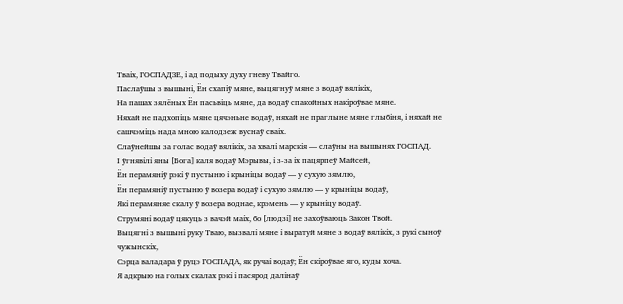Тваіх, ГОСПАДЗЕ, і ад подыху духу гневу Твайго.
Паслаўшы з вышыні, Ён схапіў мяне, выцягнуў мяне з водаў вялікіх,
На пашах зялёных Ён пасьвіць мяне, да водаў спакойных накіроўвае мяне.
Няхай не падхопіць мяне цячэньне водаў, няхай не праглыне мяне глыбіня, і няхай не сашчэміць нада мною калодзеж вуснаў сваіх.
Слаўнейшы за голас водаў вялікіх, за хвалі марскія — слаўны на вышынях ГОСПАД.
І ўгнявілі яны [Бога] каля водаў Мэрывы, і з-за іх пацярпеў Майсей,
Ён перамяніў рэкі ў пустыню і крыніцы водаў — у сухую зямлю,
Ён перамяніў пустыню ў возера водаў і сухую зямлю — у крыніцы водаў,
Які перамяняе скалу ў возера воднае, крэмень — у крыніцу водаў.
Струмяні водаў цякуць з вачэй маіх, бо [людзі] не захоўваюць Закон Твой.
Выцягні з вышыні руку Тваю, вызвалі мяне і выратуй мяне з водаў вялікіх, з рукі сыноў чужынскіх,
Сэрца валадара ў руцэ ГОСПАДА, як ручаі водаў; Ён скіроўвае яго, куды хоча.
Я адкрыю на голых скалах рэкі і пасярод далінаў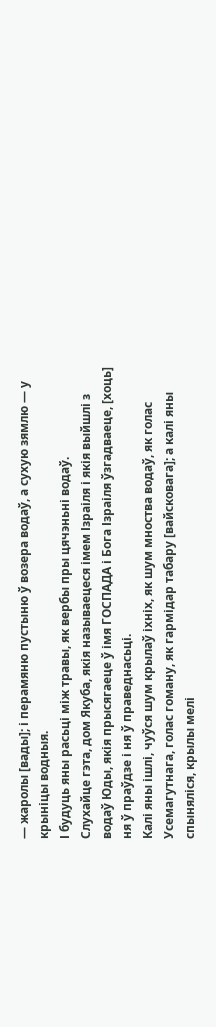— жаролы [вады]; і перамяню пустыню ў возера водаў, а сухую зямлю — у крыніцы водныя.
І будуць яны расьці між травы, як вербы пры цячэньні водаў.
Слухайце гэта, дом Якуба, якія называецеся імем Ізраіля і якія выйшлі з водаў Юды, якія прысягаеце ў імя ГОСПАДА і Бога Ізраіля ўзгадваеце, [хоць] ня ў праўдзе і ня ў праведнасьці.
Калі яны ішлі, чуўся шум крылаў іхніх, як шум мноства водаў, як голас Усемагутнага, голас гоману, як гармідар табару [вайсковага]; а калі яны спыняліся, крылы мелі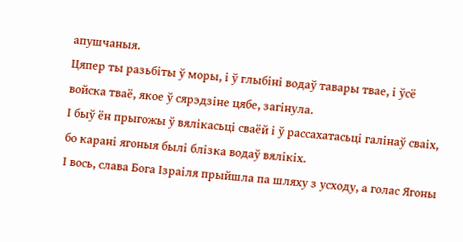апушчаныя.
Цяпер ты разьбіты ў моры, і ў глыбіні водаў тавары твае, і ўсё войска тваё, якое ў сярэдзіне цябе, загінула.
І быў ён прыгожы ў вялікасьці сваёй і ў рассахатасьці галінаў сваіх, бо карані ягоныя былі блізка водаў вялікіх.
І вось, слава Бога Ізраіля прыйшла па шляху з усходу, а голас Ягоны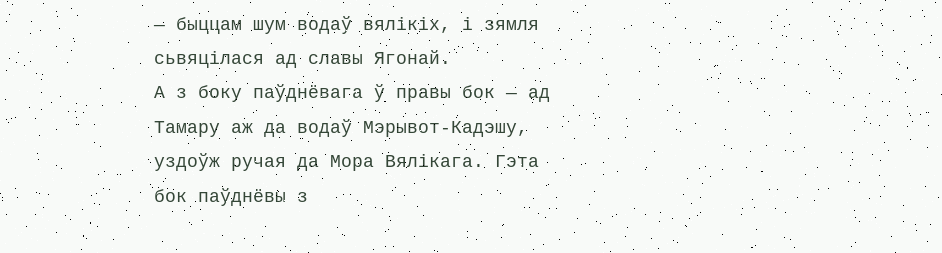— быццам шум водаў вялікіх, і зямля сьвяцілася ад славы Ягонай.
А з боку паўднёвага ў правы бок — ад Тамару аж да водаў Мэрывот-Кадэшу, уздоўж ручая да Мора Вялікага. Гэта бок паўднёвы з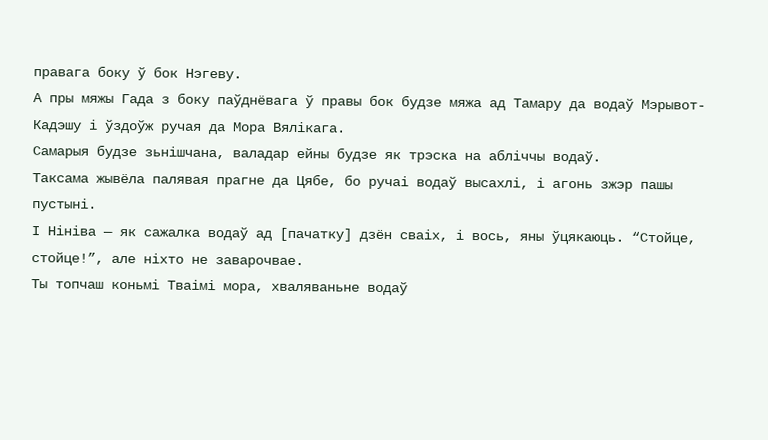правага боку ў бок Нэгеву.
А пры мяжы Гада з боку паўднёвага ў правы бок будзе мяжа ад Тамару да водаў Мэрывот-Кадэшу і ўздоўж ручая да Мора Вялікага.
Самарыя будзе зьнішчана, валадар ейны будзе як трэска на абліччы водаў.
Таксама жывёла палявая прагне да Цябе, бо ручаі водаў высахлі, і агонь зжэр пашы пустыні.
І Нініва — як сажалка водаў ад [пачатку] дзён сваіх, і вось, яны ўцякаюць. “Стойце, стойце!”, але ніхто не заварочвае.
Ты топчаш коньмі Тваімі мора, хваляваньне водаў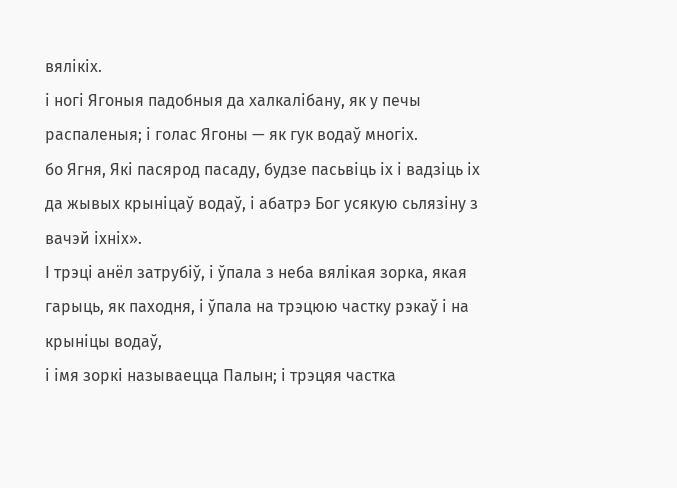вялікіх.
і ногі Ягоныя падобныя да халкалібану, як у печы распаленыя; і голас Ягоны — як гук водаў многіх.
бо Ягня, Які пасярод пасаду, будзе пасьвіць іх і вадзіць іх да жывых крыніцаў водаў, і абатрэ Бог усякую сьлязіну з вачэй іхніх».
І трэці анёл затрубіў, і ўпала з неба вялікая зорка, якая гарыць, як паходня, і ўпала на трэцюю частку рэкаў і на крыніцы водаў,
і імя зоркі называецца Палын; і трэцяя частка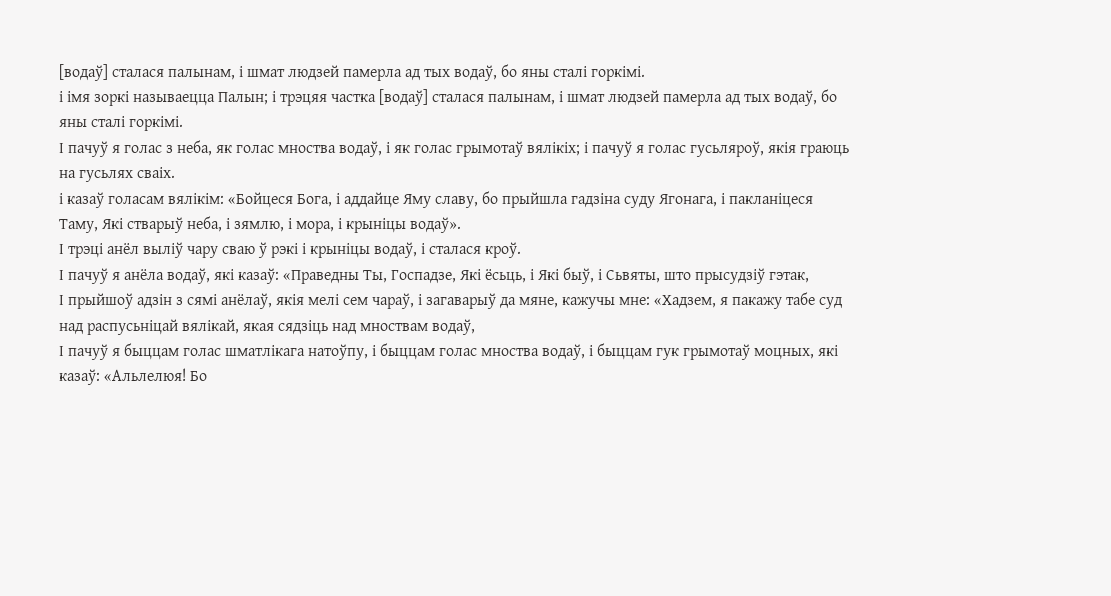[водаў] сталася палынам, і шмат людзей памерла ад тых водаў, бо яны сталі горкімі.
і імя зоркі называецца Палын; і трэцяя частка [водаў] сталася палынам, і шмат людзей памерла ад тых водаў, бо яны сталі горкімі.
І пачуў я голас з неба, як голас мноства водаў, і як голас грымотаў вялікіх; і пачуў я голас гусьляроў, якія граюць на гусьлях сваіх.
і казаў голасам вялікім: «Бойцеся Бога, і аддайце Яму славу, бо прыйшла гадзіна суду Ягонага, і пакланіцеся Таму, Які стварыў неба, і зямлю, і мора, і крыніцы водаў».
І трэці анёл выліў чару сваю ў рэкі і крыніцы водаў, і сталася кроў.
І пачуў я анёла водаў, які казаў: «Праведны Ты, Госпадзе, Які ёсьць, і Які быў, і Сьвяты, што прысудзіў гэтак,
І прыйшоў адзін з сямі анёлаў, якія мелі сем чараў, і загаварыў да мяне, кажучы мне: «Хадзем, я пакажу табе суд над распусьніцай вялікай, якая сядзіць над мноствам водаў,
І пачуў я быццам голас шматлікага натоўпу, і быццам голас мноства водаў, і быццам гук грымотаў моцных, які казаў: «Альлелюя! Бо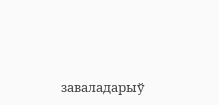заваладарыў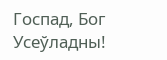Госпад, Бог Усеўладны!